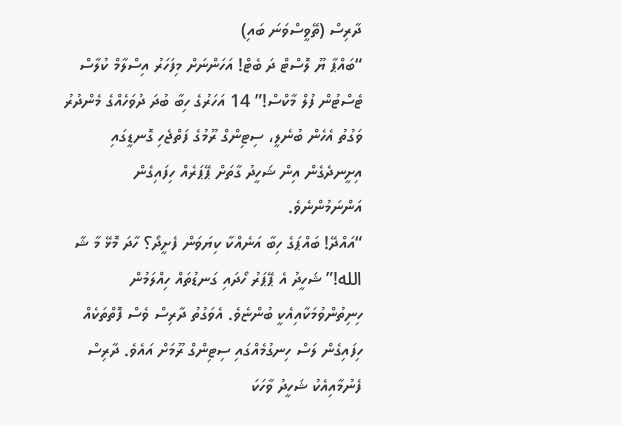ދާރިސް (ތޭވީސްވަނަ ބައި)
“ބައްޕާ ޔޫ ލޮސްޓް ދަ ބެޓް! އަހަންނަށް މިފަހަރު އިސްލާމް ކުލާސް ޓެސްޓުން ފުލް މާކްސް!” 14 އަހަރުގެ ހިބާ ބުދަ ދުވަހެއްގެ މެންދުރު ވަގުތު އެހެން ބުނެލީ، ސިޓިންގް ރޫމުގެ ފަތްޖެހި ގޮނޑީގައި އިށީނދެގެން އިން ޝަހީދު ގާތަށް ޕޭޕަރެއް ހިފައިގެން އަންނަމުންނެވެ.
“އައްދޭ! ބައްޕަގެ ހިބާ އަނެއްކާ ކިޔަވަން ފެށީދޯ؟ ހާދަ މޮޅޭ މާ ޝާ الله!” ޝަހީދު އެ ޕޭޕަރު ހޯދައި ގަނޑުތައް ހިއްލަމުން ހިނިތުންވުމަކާއިއެކީ ބުންޏެވެ. އެވަގުތު ދާރިސް ވެސް ފޮތްތަކެއް ހިފައިގެން ލަސް ހިނގުމެއްގައި ސިޓިންގް ރޫމަށް އައެވެ. ދާރިސް ފެނުމާއިއެކު ޝަހީދު ވާހަކަ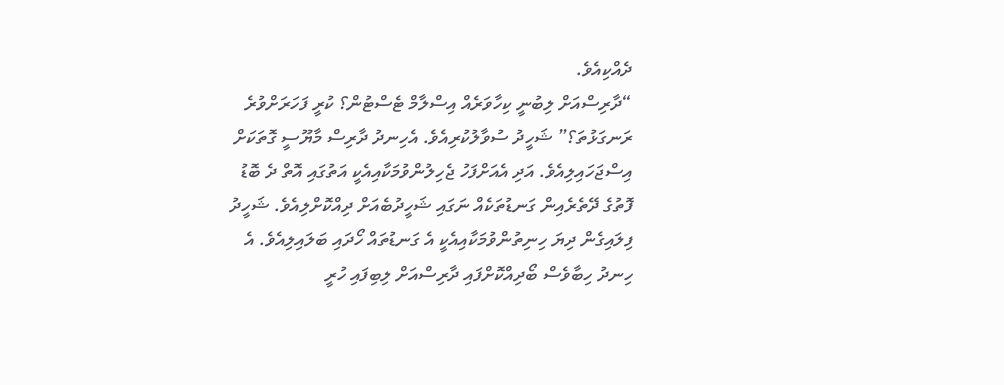ދެއްކިއެވެ.
“ދާރިސްއަށް ލިބުނީ ކިހާވަރެއް އިސްލާމް ޓެސްޓުން؟ ކުރީ ފަހަރަށްވުރެ ރަނގަޅުތަ؟” ޝަހީދު ސުވާލުކުރިއެވެ. އެހިނދު ދާރިސް މާޔޫސީ ގޮތަކަށް އިސްޖަހައިލިއެވެ. އަދި އެއަށްފަހު ޖެހިލުންވުމަކާއިއެކީ އަތުގައި އޮތް ދެ ބޮޑު ފޮތުގެ ދޭތެރެއިން ގަނޑުތަކެއް ނަގައި ޝަހީދުބެއަށް ދިއްކޮށްލިއެވެ. ޝަހީދު ފިލައިގެން ދިޔަ ހިނިތުންވުމަކާއިއެކީ އެ ގަނޑުތައް ހޯދައި ބަލައިލިއެވެ. އެ ހިނދު ހިބާވެސް ބޯދިއްކޮށްފައި ދާރިސްއަށް ލިބިފައި ހުރީ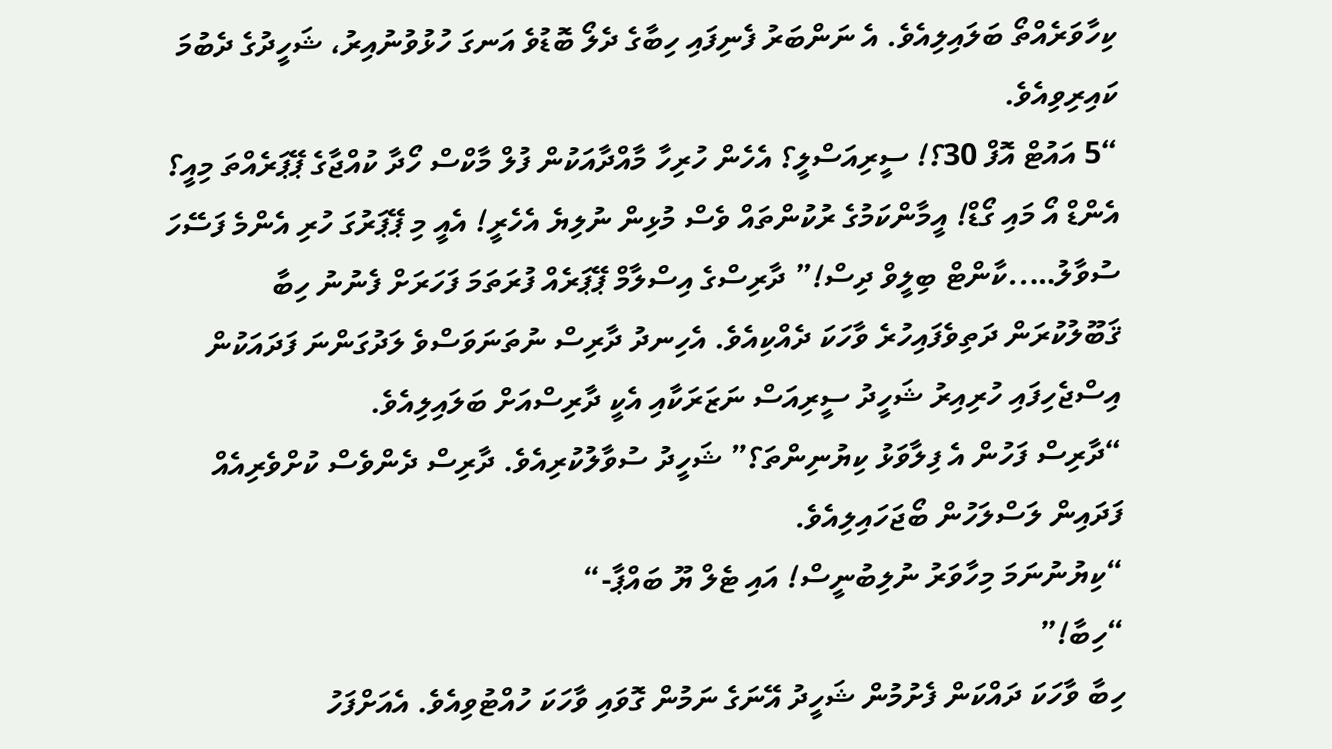ކިހާވަރެއްތޯ ބަލައިލިއެވެ. އެ ނަންބަރު ފެނިފައި ހިބާގެ ދެލޯ ބޮޑުވެ އަނގަ ހުޅުވުނުއިރު، ޝަހީދުގެ ދެބުމަ ކައިރިވިއެވެ.
“5 އައުޓް އޮފް 30؟! ސީރިއަސްލީ؟ އެހެން ހުރިހާ މާއްދާއަކުން ފުލް މާކްސް ހޯދާ ކުއްޖާގެ ޕޭޕަރެއްތަ މިއީ؟ އެންޑް އޯ މައި ގޯޑް! އީމާންކަމުގެ ރުކުންތައް ވެސް މުޅިން ނުލިޔެ އެހެރީ! އެއީ މި ޕޭޕަރުގަ ހުރި އެންމެ ފަސޭހަ ސުވާލު…..ކާންޓް ބިލީވް ދިސް!” ދާރިސްގެ އިސްލާމް ޕޭޕަރެއް ފުރަތަމަ ފަހަރަށް ފެނުނު ހިބާ ޤަބޫލުކުރަން ދަތިވެފައިހުރެ ވާހަކަ ދެއްކިއެވެ. އެހިނދު ދާރިސް ނުތަނަވަސްވެ ލަދުގަންނަ ފަދައަކުން އިސްޖެހިފައި ހުރިއިރު ޝަހީދު ސީރިއަސް ނަޒަރަކާއި އެކީ ދާރިސްއަށް ބަލައިލިއެވެ.
“ދާރިސް ފަހުން އެ ފިލާވަޅު ކިޔުނިންތަ؟” ޝަހީދު ސުވާލުކުރިއެވެ. ދާރިސް ދެންވެސް ކުށްވެރިއެއް ފަދައިން ލަސްލަހުން ބޯޖަހައިލިއެވެ.
“ކިޔުނުނަމަ މިހާވަރު ނުލިބުނީސް! އައި ޓެލް ޔޫ ބައްޕާ-“
“ހިބާ!”
ހިބާ ވާހަކަ ދައްކަން ފެށުމުން ޝަހީދު އޭނަގެ ނަމުން ގޮވައި ވާހަކަ ހުއްޓުވިއެވެ. އެއަށްފަހު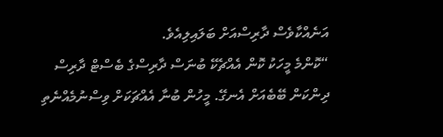އަނެއްކާވެސް ދާރިސްއަށް ބަލައިލިއެވެ.
“ކޮންމެ މީހަކު ކޮން އެއްޗެކޭ ބުނަސް ދާރިސްގެ ބެސްޓް ދާރިސް ދިންކަން ބޭބެއަށް އެނގޭ. މީހުން ބުނާ އެއްޗަކަށް ވިސްނުމެއްނެތި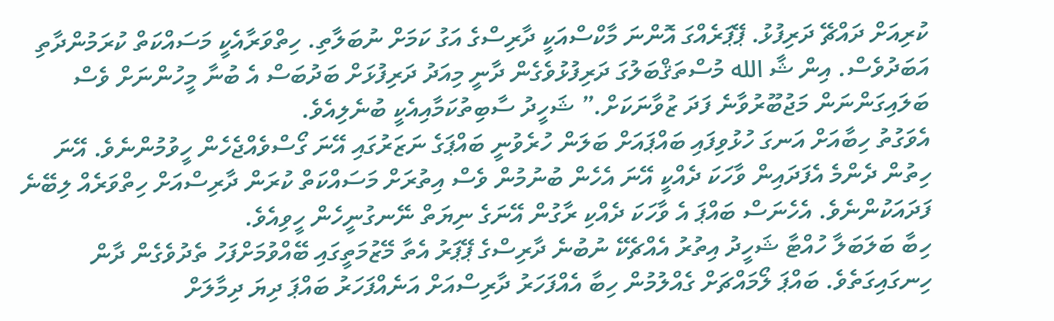ކުރިއަށް ދައްޗޭ ދަރިފުޅު. ޕޭޕަރެއްގަ އޮންނަ މާކްސްއަކީ ދާރިސްގެ އަގު ކަމަށް ނުބަލާތި. ހިތްވަރާއެކީ މަސައްކަތް ކުރަމުންދާތި އަބަދުވެސް. އިން ޝާ الله މުސްތަޤްބަލުގަ ދަރިފުޅުވެގެން ދާނީ މިއަދު ދަރިފުޅަށް ބަދުބަސް އެ ބުނާ މީހުންނަށް ވެސް ބަލައިގަންނަން މަޖުބޫރުވާނެ ފަދަ ޒުވާނަކަށް.” ޝަހީދު ސާބިތުކަމާއިއެކީ ބުނެލިއެވެ.
އެވަގުތު ހިބާއަށް އަނގަ ހުޅުވިފައި ބައްޕައަށް ބަލަން ހުރެވުނީ ބައްޕަގެ ނަޒަރުގައި އޭނަ ގޯސްވެއްޖެހެން ހީވުމުންނެވެ. އޭނަ ހިތުން ދެންމެ އެފަދައިން ވާހަކަ ދެއްކީ އޭނަ އެހެން ބުނުމުން ވެސް އިތުރަށް މަސައްކަތް ކުރަން ދާރިސްއަށް ހިތްވަރެއް ލިބޭނެ ފަދައަކުންނެވެ. އެހެނަސް ބައްޕަ އެ ވާހަކަ ދެއްކި ރާގުން އޭނަގެ ނިޔަތް ނޭނގުނީހެން ހީވިއެވެ.
ހިބާ ބަލަބަލާ ހުއްޓާ ޝަހީދު އިތުރު އެއްޗެކޭ ނުބުނެ ދާރިސްގެ ޕޭޕަރު އެތާ މޭޒުމަތީގައި ބޭއްވުމަށްފަހު ތެދުވެގެން ދާން ހިނގައިގަތެވެ. ބައްޕަ ލޯމައްޗަށް ގެއްލުމުން ހިބާ އެއްފަހަރު ދާރިސްއަށް އަނެއްފަހަރު ބައްޕަ ދިޔަ ދިމާލަށް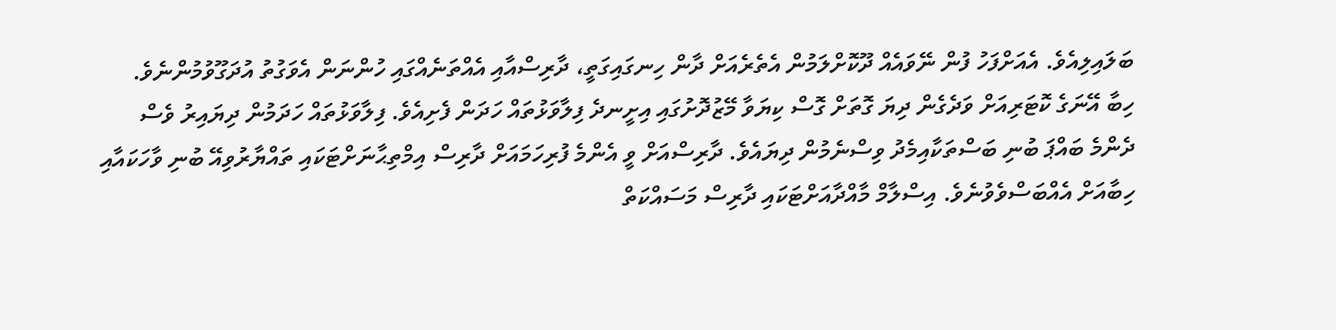ބަލައިލިއެވެ. އެއަށްފަހު ފުން ނޭވައެއް ދޫކޮށްލަމުން އެތެރެއަށް ދާން ހިނގައިގަތީ، ދާރިސްއާއި އެއްތަނެއްގައި ހުންނަން އެވަގުތު އުދަގޫވުމުންނެވެ.
ހިބާ އޭނަގެ ކޮޓަރިއަށް ވަދެގެން ދިޔަ ގޮތަށް ގޮސް ކިޔަވާ މޭޒުދޮށުގައި އިށީނދެ ފިލާވަޅުތައް ހަދަން ފެށިއެވެ. ފިލާވަޅުތައް ހަދަމުން ދިޔައިރު ވެސް ދެންމެ ބައްޕަ ބުނި ބަސްތަކާއިމެދު ވިސްނެމުން ދިޔައެވެ. ދާރިސްއަށް ވީ އެންމެ ފުރިހަމައަށް ދާރިސް އިމްތިޙާނަށްޓަކައި ތައްޔާރުވިއޭ ބުނި ވާހަކައާއި ހިބާއަށް އެއްބަސްވެވުނެވެ. އިސްލާމް މާއްދާއަށްޓަކައި ދާރިސް މަސައްކަތް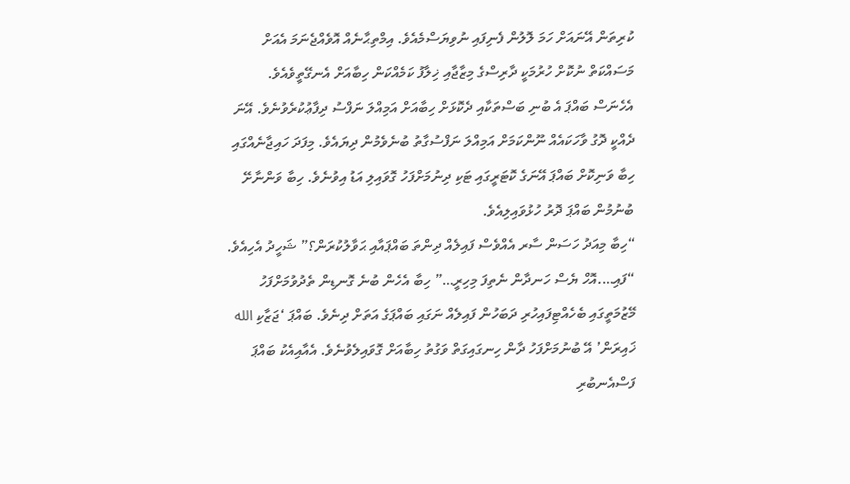ކުރިތަން އޭނައަށް ހަމަ ލޮލުން ފެނިފައި ނުވިޔަސްމެއެވެ. އިމްތިޙާނެއް އޮވެއްޖެނަމަ އެއަށް މަސައްކަތް ނުކޮށް ހުރުމަކީ ދާރިސްގެ މިޒާޖާއި ޚިލާފު ކަމެއްކަން ހިބާއަށް އެނގޭތީވެއެވެ.
އެހެނަސް ބައްޕަ އެ ބުނި ބަސްތަކާއި ދެކޮޅަށް ހިބާއަށް އަމިއްލަ ނަފްސު ދިފާޢުކުރެވުނެވެ. އޭނަ ދެއްކީ ދޮގު ވާހަކައެއް ނޫންކަމަށް އަމިއްލަ ނަފްސުގާތު ބުނެވެމުން ދިޔައެވެ. މިފަދަ ހައިޖާނެއްގައި ހިބާ ވަނިކޮށް ބައްޕަ އޭނަގެ ކޮޓަރީގައި ޓަކި ދިނުމަށްފަހު ގޮވައިލި އަޑު އިވުނެވެ. ހިބާ ވަންނާށޭ ބުނުމުން ބައްޕަ ދޮރު ހުޅުވައިލިއެވެ.
“ހިބާ މިއަދު ހަސަން ސާރ އެއްވެސް ފައިލެއް ދިންތަ ބައްޕައާއި ޙަވާލުކުރަން؟” ޝަހީދު އެހިއެވެ.
“ފައި….އޮހް ޔެސް ހަނދާން ނެތިފަ މިހިރީ…” ހިބާ އެހެން ބުނެ ގޮނޑިން ތެދުވުމަށްފަހު މޭޒުމަތީގައި ބެހެއްޓިފައިހުރި ދަބަހުން ފައިލެއް ނަގައި ބައްޕަގެ އަތަށް ދިނެވެ. ބައްޕަ ‘ޖަޒާކި الله ޚައިރަން’ އޭ ބުނުމަށްފަހު ދާން ހިނގައިގަތް ވަގުތު ހިބާއަށް ގޮވައިލެވުނެވެ. އެއާއިއެކު ބައްޕަ ފަސްއެނބުރި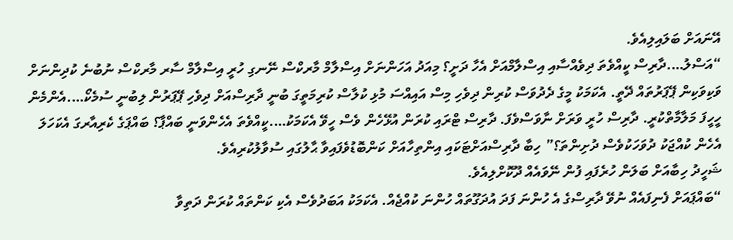އޭނައަށް ބަލައިލިއެވެ.
“އަސްލު….ދާރިސް ކީއްވެތަ ދިވެއްސާއި އިސްލާމްއަށް އެހާ ދަށީ؟ މިއަދު އަހަންނަށް އިސްލާމް މާރކްސް ނޭނގި ހުރީ އިސްލާމް ސާރ މާރކްސް ނުބުނެ ކުދިންނަށް ވަކިވަކިން ޕޭޕަރުތައް ދޭތީ. އެކަމަކު މީގެ ދެދުވަސް ކުރިން ދިވެހި މިސް އައިއްސަ މުޅި ކުލާސް ކުރިމަތީގަ ބުނީ ދާރިސްއަށް ދިވެހި ޕޭޕަރުން ލިބުނީ ސުމެކޯ….އެންމެން ހީހީފަ މަލާމާތްކުރީ. ދާރިސް ހުރީ ވަރަށް ނާވަސްވެފަ. ދާރިސް ޓްރައި ކުރަން އުޅޭހެން ވެސް ހީވޭ އެކަމަކު….ކީއްވެތަ އެހެންވަނީ ބައްޕާ؟ ބައްޕަގެ ކެރިއާރގަ އެކަހަލަ އެހެން ކުއްޖަކު ދުވަހަކުވެސް ދުށިންތަ؟” ހިބާ ދާރިސްއަށްޓަކައި އިންތިހާއަށް ކަންބޮޑުވެފައިވާ ޙާލުގައި ސުވާލުކުރިއެވެ.
ޝަހީދު ހިބާއަށް ބަލަން ހުރެފައި ފުން ނޭވައެއް ދޫކޮށްލިއެވެ.
“ބައްޕައަށް ފެނިފައެއް ނުވޭ ދާރިސްގެ އެ ހުންނަ ފަދަ އުދަގޫތައް ހުންނަ ކުއްޖެއް. އެކަމަކު އަބަދުވެސް އެކި ކަންތައް ކުރަން ދަތިވާ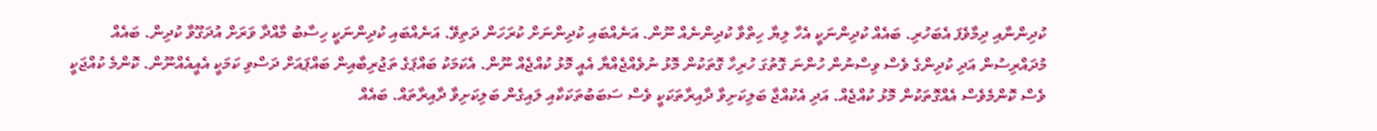ކުދިންނާއި ދިމާވެފަ އެބަހުރި. ބައެއް ކުދިންނަކީ އެހާ ލިޔާ ހިތްވާ ކުދިންނެއް ނޫން. އަނެއްބައި ކުދިންނަށް ކުރަހަން ދަތިވޭ. އަނެއްބައި ކުދިންނަކީ ހިސާބު މާއްދާ ވަރަށް އުދަގޫވާ ކުދިން. ބައެއް މުދައްރިސުން އަދި ކުދިންގެ ވެސް ވިސްނުން ހުންނަ ގޮތުގަ ހުރިހާ ގޮތަކުން މޮޅު ނުވެއްޖެއްޔާ އެއީ މޮޅު ކުއްޖެއް ނޫން. އެކަމަކު ބައްޕަގެ ތަޖުރިބާއިން ބައްޕައަށް ދަސްވި ކަމަކީ އެއީއެއްނޫން. ކޮންމެ ކުއްޖަކީ ވެސް ކޮންމެވެސް އެއްގޮތަކުން މޮޅު ކުއްޖެއް. އަދި އެކުއްޖާ ބަލިކަށިވާ ދާއިރާތަކަކީ ވެސް ސަބަބުތަކަކާއި ލައިގެން ބަލިކަށިވާ ދާއިރާތައް. ބައެއް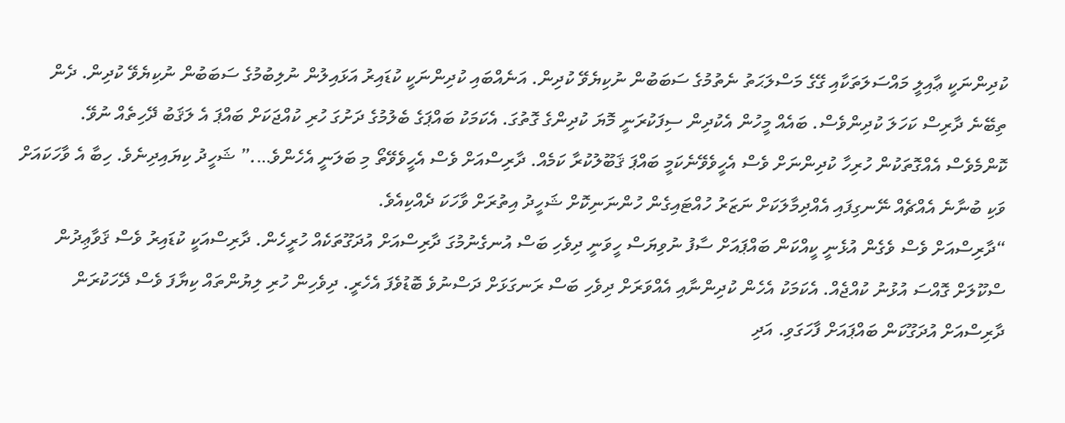ކުދިންނަކީ ޢާއިލީ މައްސަލަތަކާއި ގޭގެ މަސްލަޙަތު ނެތުމުގެ ސަބަބުން ނުކިޔެވޭ ކުދިން. އަނެއްބައި ކުދިންނަކީ ކުޑައިރު އަޅައިލުން ނުލިބުމުގެ ސަބަބުން ނުކިޔެވޭ ކުދިން. ދެން ތިބޭނެ ދާރިސް ކަހަލަ ކުދިންވެސް. ބައެއް މީހުން އެކުދިން ސިފަކުރަނީ މޮޔަ ކުދިންގެ ގޮތުގަ. އެކަމަކު ބައްޕަގެ ބެލުމުގެ ދަށުގަ ހުރި ކުއްޖަކަށް ބައްޕަ އެ ލަޤަބު ދޭހިތެއް ނުވޭ. ކޮންމެވެސް އެއްގޮތަކުން ހުރިހާ ކުދިންނަށް ވެސް އެހީވެވޭނެކަމީ ބައްޕަ ޤަބޫލުކުރާ ކަމެއް. ދާރިސްއަށް ވެސް އެހީވެވޭތޯ މި ބަލަނީ އެހެންވެ….” ޝަހީދު ކިޔައިދިނެވެ. ހިބާ އެ ވާހަކައަށް ވަކި ބުނާނެ އެއްޗެއް ނޭނގިފައި އެއްދިމާލަކަށް ނަޒަރު ހުއްޓައިގެން ހުންނަނިކޮށް ޝަހީދު އިތުރަށް ވާހަކަ ދެއްކިއެވެ.
“ދާރިސްއަށް ވެސް ވެގެން އުޅެނީ ކީއްކަން ބައްޕައަށް ސާފު ނުވިޔަސް ހީވަނީ ދިވެހި ބަސް އުނގެނުމުގަ ދާރިސްއަށް އުދަގޫތަކެއް ހުރީހެން. ދާރިސްއަކީ ކުޑައިރު ވެސް ޤަވާޢިދުން ސްކޫލަށް ގޮއްސަ އުޅުނު ކުއްޖެއް. އެކަމަކު އެހެން ކުދިންނާއި އެއްވަރަށް ދިވެހި ބަސް ރަނގަޅަށް ދަސްނުވެ ބޮޑުވެފަ އެހެރީ. ދިވެހިން ހުރި ލިޔުންތައް ކިޔާފަ ވެސް ދޭހަކުރަން ދާރިސްއަށް އުދަގޫކަން ބައްޕައަށް ފާހަގަވި. އަދި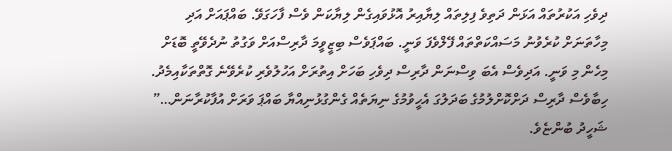ދިވެހި އަކުރުތައް އަޅަން ދަތިވެ ފިލިތައް ލިޔާއިރު އޮޅުވައިގެން ލިޔާކަން ވެސް ފާހަގަވޭ. ބައްޕައަށް އަދި މިހާތަނަށް ކުރެވުނު މަސައްކަތްތައް ފޭލްވެފަ ވަނީ. ބައްޕަވެސް ބިޒީވީމަ ދާރިސްއަށް ވަގުތު ނުދެވޭތީ ބޮޑަށް މިހެން މި ވަނީ. އަދިވެސް އެބަ ވިސްނަން ދާރިސް ދިވެހި ބަހަށް އިތުރަށް އަހުލުވެރި ކުރެވޭނެ ގޮތްތަކާއިމެދު. ހިބާވެސް ދާރިސް ދަށްކޮށްލުމުގެ ބަދަލުގަ އެހީވުމުގެ ނިޔަތެއް ގެންގުޅުނިއްޔާ ބައްޕަ ވަރަށް އުފާކުރާނަން…” ޝަހީދު ބުންޏެވެ.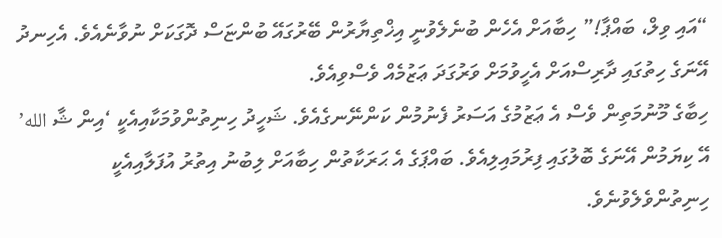“އައި ވިލް، ބައްޕާ!” ހިބާއަށް އެހެން ބުނެލެވުނީ އިޚްތިޔާރުން ބޭރުގައޭ ބުންޏަސް ދޮގަކަށް ނުވާނެއެވެ. އެހިނދު އޭނަގެ ހިތުގައި ދާރިސްއަށް އެހީވުމަށް ވަރުގަދަ ޢަޒުމެއް ވެސްވިއެވެ.
ހިބާގެ މޫނުމަތިން ވެސް އެ ޢަޒުމުގެ އަސަރު ފެނުމުން ކަންނޭނގެއެވެ. ޝަހީދު ހިނިތުންވުމަކާއިއެކީ ‘އިން ޝާ الله’ އޭ ކިޔަމުން އޭނަގެ ބޮލުގައި ފިރުމައިލިއެވެ. ބައްޕަގެ އެ ޙަރަކާތުން ހިބާއަށް ލިބުނު އިތުރު އުފަލާއިއެކީ ހިނިތުންވެލެވުނެވެ.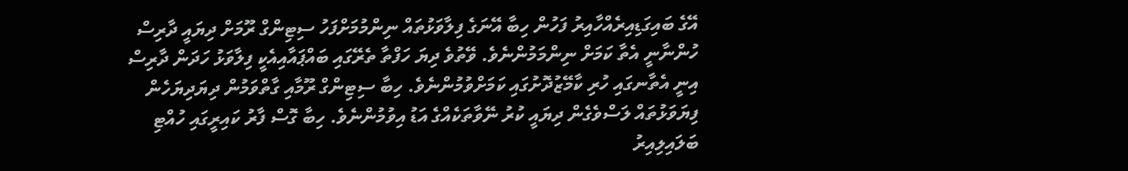އޭގެ ބައިގަޑިއިރެއްހާއިރު ފަހުން ހިބާ އޭނަގެ ފިލާވަޅުތައް ނިންމުމަށްފަހު ސިޓިންގް ރޫމަށް ދިޔައީ ދާރިސް ހުންނާނީ އެތާ ކަމަށް ނިންމަމުންނެވެ. ވޭތުވެ ދިޔަ ހަފްތާ ތެރޭގައި ބައްޕައާއިއެކީ ފިލާވަޅު ހަދަން ދާރިސް އިނީ އެތާނގައި ހުރި ކާމޭޒުދޮށުގައި ކަމަށްވުމުންނެވެ. ހިބާ ސިޓިންގް ރޫމާއި ގާތްވަމުން ދިޔަދިޔަހެން ފިޔަވަޅުތައް ލަސްވެގެން ދިޔައީ ކުރު ނޭވާތަކެއްގެ އަޑު އިވުމުންނެވެ. ހިބާ ގޮސް ފާރު ކައިރީގައި ހުއްޓި ބަލައިލިއިރު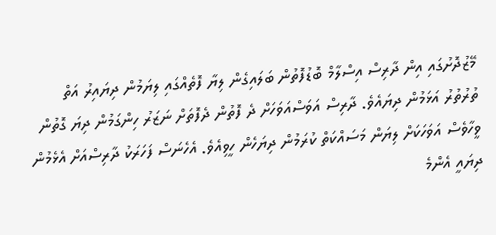މޭޒުދޮށުގައި އިން ދާރިސް އިސްލާމް ބޮޑުފޮތުން ބަލައިގެން ލިޔާ ފޮތެއްގައި ލިޔަމުން ދިޔައިރު އަތް ތުރުތުރު އަޅަމުން ދިޔައެވެ. ދާރިސް އަވަސްއަވަހަށް ދެ ފޮތުން ދެފޮތަށް ނަޒަރު ހިންގަމުން ދިޔަ ގޮތުން ވީހާވެސް އަވަހަކަށް ލިޔަން މަސައްކަތް ކުރަމުން ދިޔަހެން ހީވިއެވެ. އެހެނަސް ފަހަރަކު ދާރިސްއަށް އެޅެމުން ދިޔައީ އެންމެ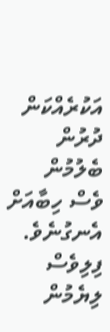އަކުރެއްކަން ދުރުން ބެލުމުން ވެސް ހިބާއަށް އެނގުނެވެ. ފިލިވެސް ލިޔެމުން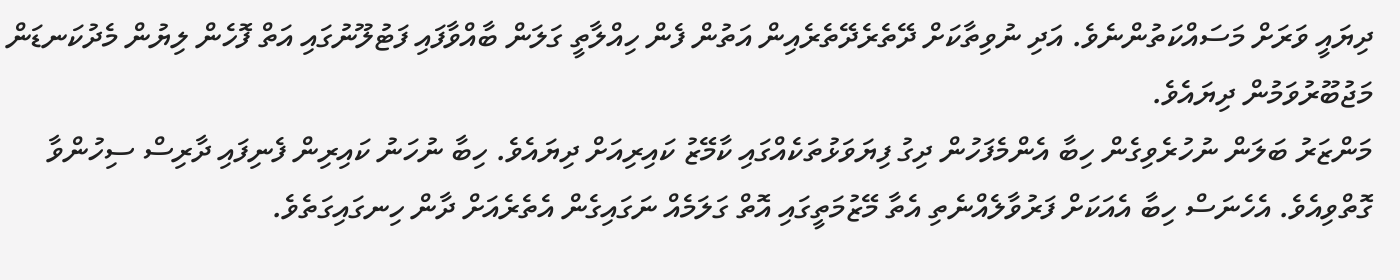ދިޔައީ ވަރަށް މަސައްކަތުންނެވެ. އަދި ނުވިތާކަށް ދޭތެރެދޭތެރެއިން އަތުން ފެން ހިއްލާތީ ގަލަން ބާއްވާފައި ފަޓުލޫނުގައި އަތް ފޮހެން ލިޔުން މެދުކަނޑަން މަޖުބޫރުވަމުން ދިޔައެވެ.
މަންޒަރު ބަލަން ނުހުރެވިގެން ހިބާ އެންމެފަހުން ދިގު ފިޔަވަޅުތަކެއްގައި ކާމޭޒު ކައިރިއަށް ދިޔައެވެ. ހިބާ ނުހަނު ކައިރިން ފެނިފައި ދާރިސް ސިހުންވާ ގޮތްވިއެވެ. އެހެނަސް ހިބާ އެއަކަށް ފަރުވާލެއްނެތި އެތާ މޭޒުމަތީގައި އޮތް ގަލަމެއް ނަގައިގެން އެތެރެއަށް ދާން ހިނގައިގަތެވެ.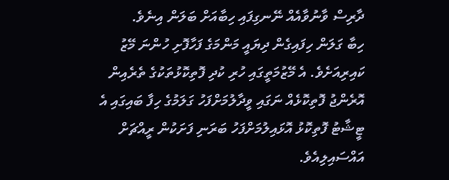ދާރިސް ވާނުވާއެއް ނޭނގިފައި ހިބާއަށް ބަލަން އިނެވެ.
ހިބާ ގަލަން ހިފައިގެން ދިޔައީ މަންމަގެ ފަހާފޮށި ހުންނަ މޭޒު ކައިރިއަށެވެ. އެ މޭޒުމަތީގައި ހުރި ކުދި ފޮތިކޮޅުތަކުގެ ތެރެއިން އޮރެންޖު ފޮތިކޮޅެއް ނަގައި ވީދާލުމަށްފަހު ގަލަމުގެ ހިފާ ބައިގައި އެ ޓީޝާޓު ފޮތިކޮޅު އޮޅައިލުމަށްފަހު ބަރަނި ފަށަކުން ރީއްޗަށް އައްސައިލިއެވެ.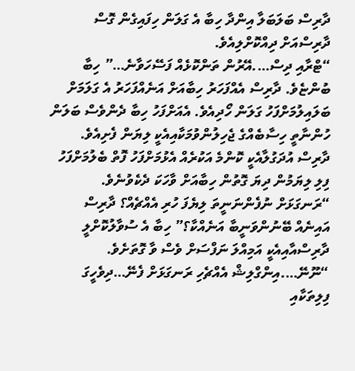ދާރިސް ބަލަބަލާ އިންދާ ހިބާ އެ ގަލަން ހިފައިގެން ގޮސް ދާރިސްއަށް ދިއްކޮށްލިއެވެ.
“ޓްރާއި ދިސް….އޭރުން ތަންކޮޅެއް ފަސޭހަވާނެ…” ހިބާ ބުންޏެވެ. ދާރިސް އެއްފަހަރު ހިބާއަށް އަނެއްފަހަރު އެ ގަލަމަށް ބަލައިލުމަށްފަހު ގަލަން ހޯދިއެވެ. އެއަށްފަހު ހިބާ ދެންވެސް ބަލަން ހުންނާތީ ހިސާބެއްގެ ޖެހިލުންވުމަކާއިއެކީ ލިޔަން ފެށިއެވެ. ދާރިސް އުދަގުލާއެކީ ކޮންމެ އަކުރެއް އެޅުމަށްފަހު ފޮތް ބެލުމަށްފަހު ފިލި ލިޔަމުން ދިޔަ ގޮތުން ހިބާއަށް ވާހަކަ ދެކެވުނެވެ.
“ރަނގަޅަށް ނުފެންނަނީތަ ލިޔެފަ ހުރި އެއްޗެއް؟ ދާރިސް އައިނެއް ބޭނުންވަނީބާ އަނެއްކާ؟” ހިބާ އެ ސުވާލުކޮށްލީ ދާރިސްއާއިއެކީ އަމިއްލަ ނަފްސަށް ވެސް ވާ ގޮތަށެވެ.
“ނޫނޭ….އިންގްލިޝް އެއްޗެހި ރަނގަޅަށް ފެނޭ…ދިވެހީގަ ފިލިތަކާއި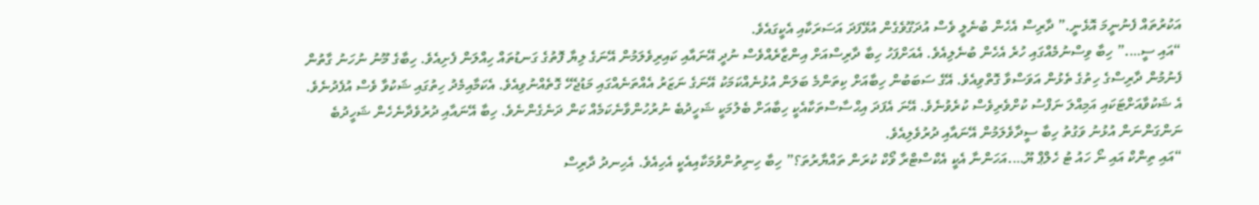އަކުރުތައް ފެނުނީމަ އޮޅެނީ.” ދާރިސް އެހެން ބުނެލީ ވެސް އުދަގޫވެގެން އުޅޭފަދަ އަސަރަކާއި އެކީގައެވެ.
“އައި ސީ….” ހިބާ ވިސްނުމެއްގައި ހުރެ އެހެން ބުނެލިއެވެ. އެއަށްފަހު ހިބާ ދާރިސްއަށް އިންޒާރެއްވެސް ނުދީ އޭނައާއި ކައިރިވެލަމުން އޭނަގެ ލިޔާ ފޮތުގެ ގަނޑުތައް ހިއްލަން ފެށިއެވެ. ހިބާގެ މޫނު ނުހަނު ގާތުން ފެނުމުން ދާރިސްގެ ހިތުގެ ތެޅުން އަވަސްވާ ގޮތްވިއެވެ. އޭގެ ސަބަބުން ހިބާއަށް ކިތަންމެ ބަލަން އުޅުނެއްކަމަކު އޭނަގެ ނަޒަރު އެއްތަނެއްގައި މަޑުޖެހޭ ގޮތެއްނުވިއެވެ. އެކަމާއިމެދު ހިތުގައި ޝަކުވާ ވެސް އުފެދުނެވެ. އެ ޝަކުވާއަށްޓަކައި އަމިއްލަ ނަފްސު ކުށްވެރިވެސް ކުރެވުނެވެ. އޭނަ އެފަދަ އިޙްސާސްތަކާއެކީ ހިބާއަށް ބެލުމަކީ ޝަހީދުބެ ނުރުހުންވާނެކަމެއް ކަން ދަނެގެންނެވެ. ހިބާ އޭނައާއި ދުރުވެދާނެހެން ޝަހީދުބެ ނަންގަންނަން އުޅުނު ވަގުތު ހިބާ ސީދާވެލަމުން އޭނައާއި ދުރުވެލިއެވެ.
“އައި ތިންކް އައި ނޯ ހައު ޓު ހެލްޕް ޔޫ….އަހަންނާ އެކީ އެކްސްޓްރާ ވޯކް ކުރަން ތައްޔާރުތަ؟” ހިބާ ހިނިތުންވުމަކާއިއެކީ އެހިއެވެ. އެހިނދު ދާރިސް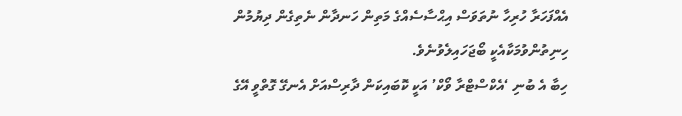އެއްފަހަރާ ހުރިހާ ނުތަވަސް އިޙްސާސެއްގެ މަތިން ހަނދާން ނެތިގެން ދިޔުމުން ހިނިތުންވުމަކާއެކީ ބޯޖަހައިލެވުނެވެ.
ހިބާ އެ ބުނި ‘އެކްސްޓްރާ ވޯކް’ އަކީ ކޮބައިކަން ދާރިސްއަށް އެނގޭ ގޮތްވީ އޭގެ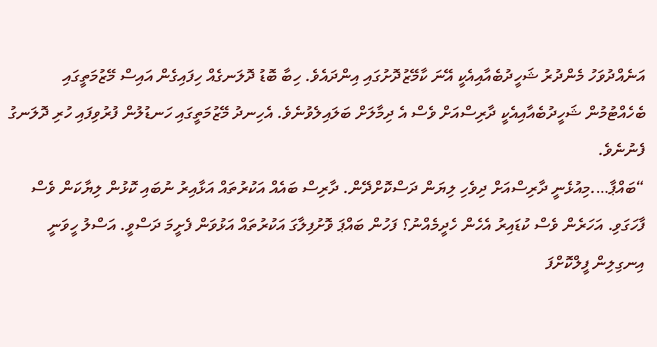އަނެއްދުވަހު މެންދުރު ޝަހީދުބެއާއިއެކީ އޭނަ ކާމޭޒުދޮށުގައި އިންދައެވެ. ހިބާ ބޮޑު ދޮލަނގެއް ހިފައިގެން އައިސް މޭޒުމަތީގައި ބެހެއްޓުމުން ޝަހީދުބެއާއިއެކީ ދާރިސްއަށް ވެސް އެ ދިމާލަށް ބަލައިލެވުނެވެ. އެހިނދު މޭޒުމަތީގައި ހަނޑުލުން ފުރުވިފައި ހުރި ދޮލަނގު ފެނުނެވެ.
“ބައްޕާ….މިއުޅެނީ ދާރިސްއަށް ދިވެހި ލިޔަން ދަސްކޮށްދޭން. ދާރިސް ބައެއް އަކުރުތައް އަޅާއިރު ނުބައި ކޮޅުން ލިޔާކަން ވެސް ފާހަގަވި. އަހަރެން ވެސް ކުޑައިރު އެހެން ހެދީމެއްނު؟ ފަހުން ބައްޕަ ވޮށުފިލާގަ އަކުރުތައް އަޅުވަން ފެށީމަ ދަސްވީ. އަސްލު ހީވަނީ އިނގިލިން ފީލްކޮށްފަ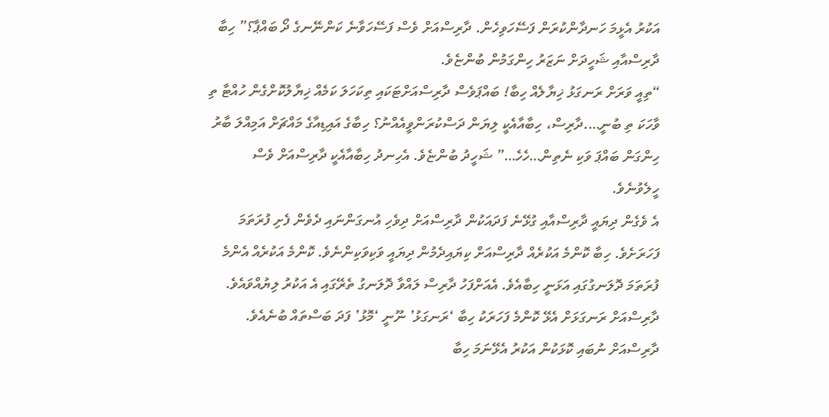އަކުރު އެޅީމަ ހަނދާންކުރަން ފަސޭހަވިހެން. ދާރިސްއަށް ވެސް ފަސޭހަވާނެ ކަންނޭނގެ ދޯ ބައްޕާ؟” ހިބާ ދާރިސްއާއި ޝަހީދަށް ނަޒަރު ހިންގަމުން ބުންޏެވެ.
“ތިއީ ވަރަށް ރަނގަޅު ޚިޔާލެއް ހިބާ! ބައްޕަވެސް ދާރިސްއަށްޓަކައި ތިކަހަލަ ކަމެއް ޚިޔާލުކޮށްގެން ހުއްޓާ ތި ވާހަކަ ތި ބުނީ….ދާރިސް، ހިބާއާއެކީ ލިޔަން ދަސްކުރަންވީއެއްނު؟ ހިބާގެ އައިޑިއާގެ މައްޗަށް އަމިއްލަ ބާރު ހިންގަން ބައްޕަ ވަކި ނެތިން…ހެހެ…” ޝަހީދު ބުންޏެވެ. އެހިނދު ހިބާއާއެކީ ދާރިސްއަށް ވެސް ހީލެވުނެވެ.
އެ ވެގެން ދިޔައީ ދާރިސްއާއި ގުޅޭނެ ފަދައަކުން ދާރިސްއަށް ދިވެހި އުނގަންނައި ދެވެން ފެށި ފުރަތަމަ ފަހަރަށެވެ. ހިބާ ކޮންމެ އަކުރެއް ދާރިސްއަށް ކިޔައިދެމުން ދިޔައީ ވަކިވަކިންނެވެ. ކޮންމެ އަކުރެއް އެންމެ ފުރަތަމަ ދޮލަނގުގައި އަޅަނީ ހިބާއެވެ. އެއަށްފަހު ދާރިސް ލައްވާ ދޮލަނގު ތެރޭގައި އެ އަކުރު ލިޔުއްވައެވެ. ދާރިސްއަށް ރަނގަޅަށް އެޅޭ ކޮންމެ ފަހަރަކު ހިބާ ‘ރަނގަޅު’ ނޫނީ ‘މޮޅު’ ފަދަ ބަސްތައް ބުނެއެވެ. ދާރިސްއަށް ނުބައި ކޮޅަކުން އަކުރު އެޅޭނަމަ ހިބާ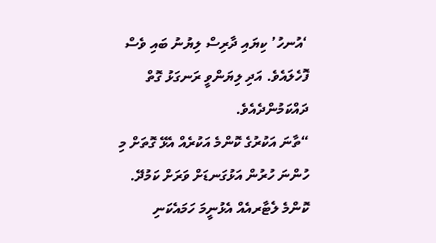‘އުނހު’ ކިޔައި ދާރިސް ލިޔުނު ބައި ވެސް ފޮހެލައެވެ. އަދި ލިޔަންވީ ރަނގަޅު ގޮތް ދައްކަމުންދެއެވެ.
“ތާނަ އަކުރުގެ ކޮންމެ އަކުރެއް އެޅޭ ގޮތަށް މި ހުންނަ ހުރުން އަޅުގަނޑަށް ވަރަށް ކަމުދޭ. ކޮންމެ ލެޓާރއެއް އެޅުނީމަ ހަމައެކަނި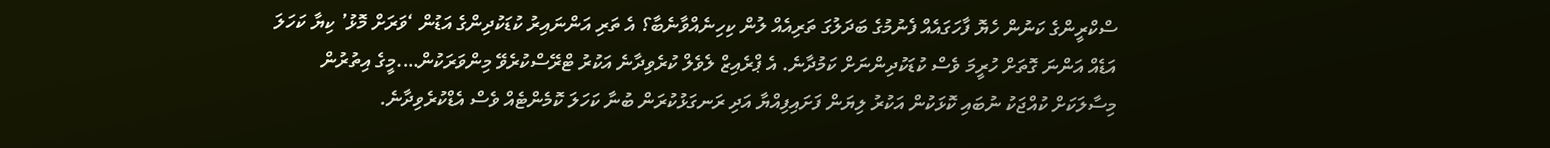ސްކްރީންގެ ކަނުން ހެޔޮ ފާހަގައެއް ފެނުމުގެ ބަދަލުގަ ތަރިއެއް ލުން ކިހިނެއްވާނެބާ؟ އެ ތަރި އަންނައިރު ކުޑަކުދިންގެ އަޑުން ‘ވަރަށް މޮޅު’ ކިޔާ ކަހަލަ އަޑެއް އަންނަ ގޮތަށް ހުރީމަ ވެސް ކުޑަކުދިންނަށް ކަމުދާނެ. އެ ޕްރެއިޒް ލެވެލް ކުރެވިދާނެ އަކުރު ޓްރޭސްކުރެވޭ މިންވަރަކުން….މީގެ އިތުރުން މިސާލަކަށް ކުއްޖަކު ނުބައި ކޮޅަކުން އަކުރު ލިޔަން ފަށައިފިއްޔާ އަދި ރަނގަޅުކުރަން ބުނާ ކަހަލަ ކޮމެންޓެއް ވެސް އެޑްކުރެވިދާނެ.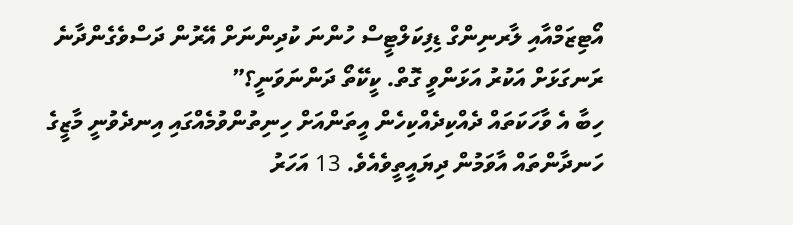އޯޓިޒަމްއާއި ލާރނިންގް ޑިފިކަލްޓީސް ހުންނަ ކުދިންނަށް އޭރުން ދަސްވެގެންދާނެ ރަނގަޅަށް އަކުރު އަޅަންވީ ގޮތް. ކީކޭތޯ ދަންނަވަނީ؟”
ހިބާ އެ ވާހަކަތައް ދެއްކިދެއްކިހެން އީތަންއަށް ހިނިތުންވުމެއްގައި އިނދެވުނީ މާޒީގެ ހަނދާންތައް އާވަމުން ދިޔައީތީވެއެވެ. 13 އަހަރު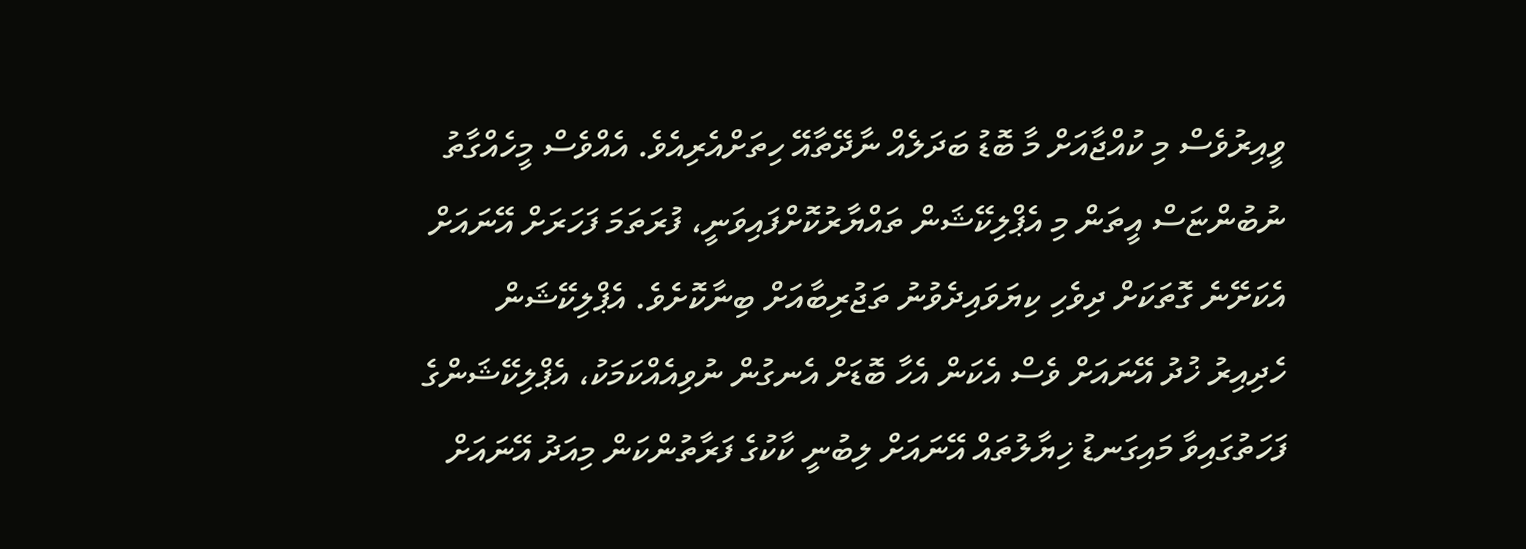ވީއިރުވެސް މި ކުއްޖާއަށް މާ ބޮޑު ބަދަލެއް ނާދޭތާއޭ ހިތަށްއެރިއެވެ. އެއްވެސް މީހެއްގާތު ނުބުންޏަސް އީތަން މި އެޕްލިކޭޝަން ތައްޔާރުކޮށްފައިވަނީ، ފުރަތަމަ ފަހަރަށް އޭނައަށް އެކަށޭނެ ގޮތަކަށް ދިވެހި ކިޔަވައިދެވުނު ތަޖުރިބާއަށް ބިނާކޮށެވެ. އެޕްލިކޭޝަން ހެދިއިރު ޚުދު އޭނައަށް ވެސް އެކަން އެހާ ބޮޑަށް އެނގުން ނުވިއެއްކަމަކު، އެޕްލިކޭޝަންގެ ފަހަތުގައިވާ މައިގަނޑު ޚިޔާލުތައް އޭނައަށް ލިބުނީ ކާކުގެ ފަރާތުންކަން މިއަދު އޭނައަށް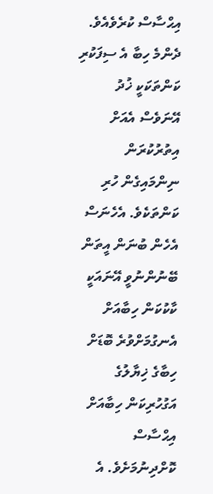އިޙްސާސް ކުރެވެއެވެ. ދެންމެ ހިބާ އެ ސިފަކުރި ކަންތަކަކީ ޚުދު އޭނަވެސް އެއަށް އިތުރުކުރަން ނިންމައިގެން ހުރި ކަންތަކެވެ. އެހެނަސް އެހެން ބުނަން އީތަން ބޭނުންނުވީ އޭނައަކީ ކާކުކަން ހިބާއަށް އެނގުމަށްވުރެ ބޮޑަށް ހިބާގެ ޚިޔާލުގެ އަގުހުރިކަން ހިބާއަށް އިޙްސާސް ކޮށްދިނުމަށެވެ. އެ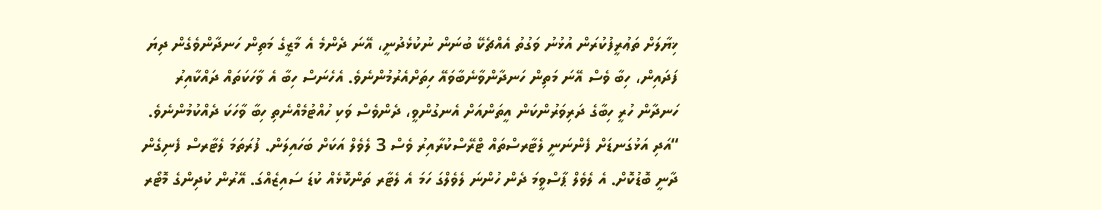ޚިޔާލަށް ތަޢުރީފުކުރަން އުޅުނު ވަގުތު އެއްޗެކޭ ބުނަން ނުކުޅެދުނީ، އޭނަ ދެންމެ އެ މާޒީގެ މަތިން ހަނދާންވެގެން ދިޔަ ފަދައިން، ހިބާ ވެސް އޭނަ މަތިން ހަނދާންވާނެބާވައޭ ހިތަށްއެރުމުންނެވެ. އެހެނަސް ހިބާ އެ ވާހަކަތައް ދައްކާއިރު ހަނދާން ހުރީ ހިބާގެ ދަރިވަރުންކަން އީތަންއަށް އެނގުންވީ، ދެންވެސް ވަކި ހުއްޓުމެއްނެތި ހިބާ ވާހަކަ ދެއްކުމުންނެވެ.
“އަދި އަޅުގަނޑަށް ފެންނަނީ ލެޓާރސްތައް ޓްރޭސްކުރާއިރު ވެސް 3 ލެވެލް އަކަށް ބަހައިލަން. ފުރަތަމަ ލެޓާރސް ފެނިގެން ދާނީ ބޮޑުކޮށް. އެ ލެވެލް ޕާސްވީމަ ދެން ހުންނަ ލެވެލްގަ ހަމަ އެ ލެޓާރ ތަންކޮޅެއް ކުޑަ ސައިޒެއްގަ. އޭރުން ކުދިންގެ މޮޓޯރ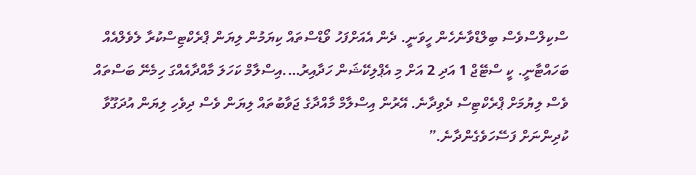ސްކިލްސްވެސް ބިލްޑްވާނެހެން ހީވަނީ. ދެން އެއަށްފަހު ވޯޑްސްތައް ކިޔަމުން ލިޔަން ޕްރެކްޓިސްކުރާ ލެވެލްއެއް ބަހައްޓާނީ. ކީ ސްޓޭޖް 1 އަދި 2 އަށް މި އެޕްލިކޭޝަން ހަދާއިރު….އިސްލާމް ކަހަލަ މާއްދާއެއްގަ ހިމެނޭ ބަސްތައް ވެސް ލިޔުމަށް ޕްރެކްޓިސް ދެވިދާނެ. އޭރުން އިސްލާމް މާއްދާގެ ޖަވާބުތައް ލިޔަން ވެސް ދިވެހި ލިޔަން އުދަގޫވާ ކުދިންނަށް ފަސޭހަވެގެންދާނެ.”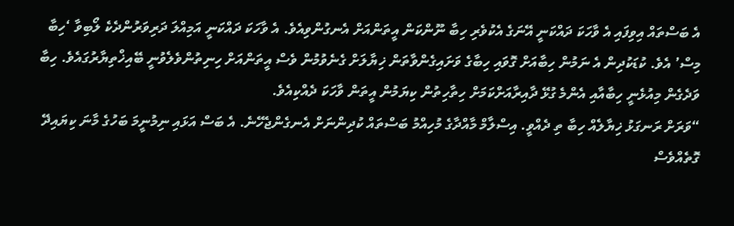އެ ބަސްތައް އިވިފައި އެ ވާހަކަ ދައްކަނީ އޭނަގެ އެކުވެރި ހިބާ ނޫންކަން އީތަންއަށް އެނގުންވިއެވެ. އެ ވާހަކަ ދައްކަނީ އަމިއްލަ ދަރިވަރުންދެކެ ލޯބިވާ ‘ހިބާ މިސް’ އެވެ. ކުޑަކުދިން އެ ނަމުން ހިބާއަށް ގޮވައި ހިބާގެ ވަށައިގެންވާތަން ޚިޔާލަށް ގެނެވުމުން ވެސް އީތަންއަށް ހިނިތުންވެލެވުނީ ބޭއިޚްތިޔާރުގައެވެ. ހިބާ ވަދެގެން މިއުޅެނީ ހިބާއާއި އެންމެ ގުޅޭ ދާއިރާއަށްކަމަށް ހިތާހިތުން ކިޔަމުން އީތަން ވާހަކަ ދެއްކިއެވެ.
“ވަރަށް ރަނގަޅު ޚިޔާލެއް ހިބާ ތި ދެއްވީ. އިސްލާމް މާއްދާގެ މުހިއްމު ބަސްތައް ކުދިންނަށް އެނގެންޖެހޭނެ. އެ ބަސް އަޅައި ނިމުނީމަ ބަހުގެ މާނަ ކިޔައިދޭ ގޮތެއްވެސް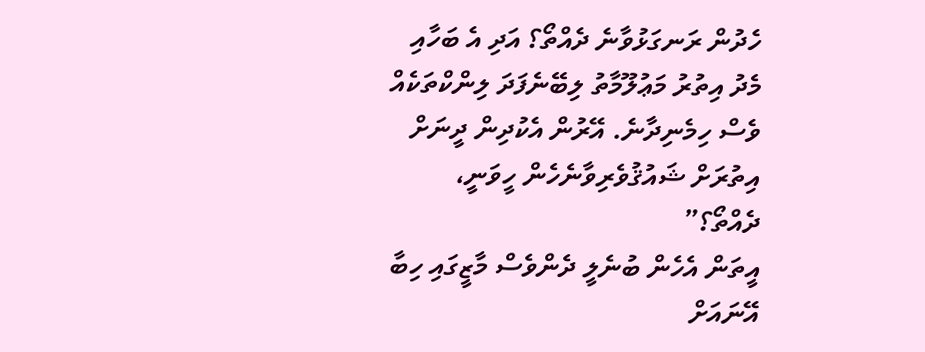ހެދުން ރަނގަޅުވާނެ ދެއްތޯ؟ އަދި އެ ބަހާއި މެދު އިތުރު މަޢުލޫމާތު ލިބޭނެފަދަ ލިންކްތަކެއް ވެސް ހިމެނިދާނެ. އޭރުން އެކުދިން ދީނަށް އިތުރަށް ޝައުޤުވެރިވާނެހެން ހީވަނީ، ދެއްތޯ؟”
އީތަން އެހެން ބުނެލީ ދެންވެސް މާޒީގައި ހިބާ އޭނައަށް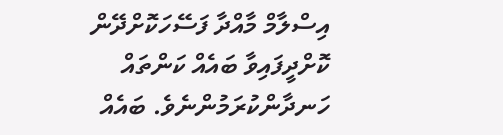އިސްލާމް މާއްދާ ފަސޭހަކޮށްދޭން ކޮށްދީފައިވާ ބައެއް ކަންތައް ހަނދާންކުރަމުންނެވެ. ބައެއް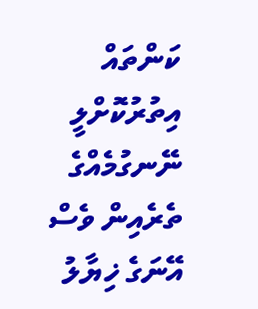ކަންތައް އިތުރުކޮށްލީ ނޭނގުމެއްގެ ތެރެއިން ވެސް އޭނަގެ ޚިޔާލު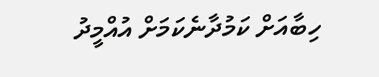ހިބާއަށް ކަމުދާނެކަމަށް އުއްމީދު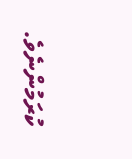ކުރަމުންނެވެ.